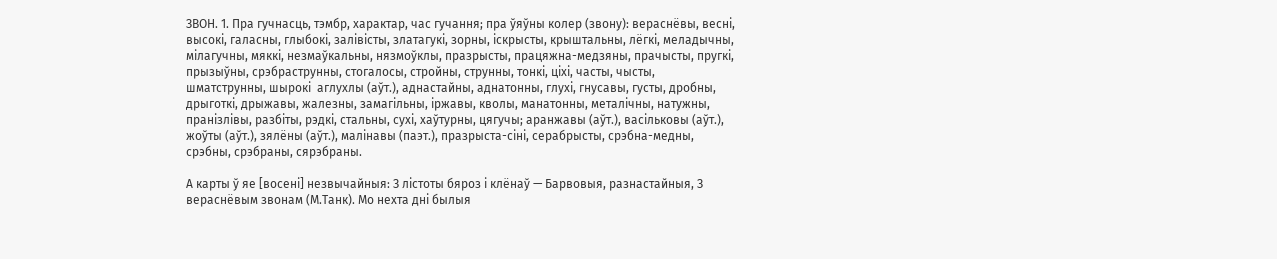ЗВОН. 1. Пра гучнасць, тэмбр, характар, час гучання; пра ўяўны колер (звону): вераснёвы, весні, высокі, галасны, глыбокі, залівісты, златагукі, зорны, іскрысты, крыштальны, лёгкі, меладычны, мілагучны, мяккі, незмаўкальны, нязмоўклы, празрысты, працяжна-медзяны, прачысты, пругкі, прызыўны, срэбраструнны, стогалосы, стройны, струнны, тонкі, ціхі, часты, чысты, шматструнны, шырокі  аглухлы (аўт.), аднастайны, аднатонны, глухі, гнусавы, густы, дробны, дрыготкі, дрыжавы, жалезны, замагільны, іржавы, кволы, манатонны, металічны, натужны, пранізлівы, разбіты, рэдкі, стальны, сухі, хаўтурны, цягучы; аранжавы (аўт.), васільковы (аўт.), жоўты (аўт.), зялёны (аўт.), малінавы (паэт.), празрыста-сіні, серабрысты, срэбна-медны, срэбны, срэбраны, сярэбраны.

А карты ў яе [восені] незвычайныя: З лістоты бяроз і клёнаў — Барвовыя, разнастайныя, З вераснёвым звонам (М.Танк). Мо нехта дні былыя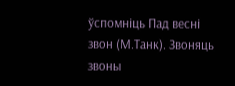ўспомніць Пад весні звон (М.Танк). Звоняць звоны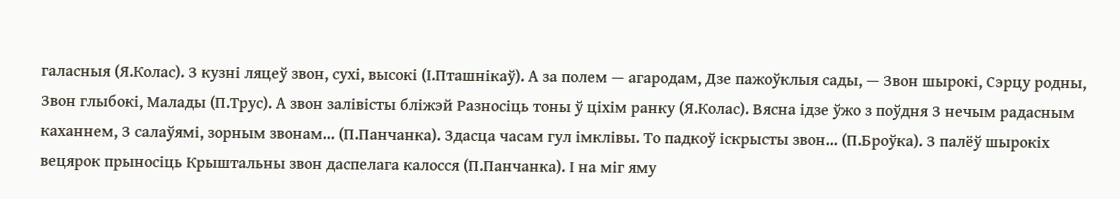галасныя (Я.Колас). З кузні ляцеў звон, сухі, высокі (І.Пташнікаў). А за полем — агародам, Дзе пажоўклыя сады, — Звон шырокі, Сэрцу родны, Звон глыбокі, Малады (П.Трус). А звон залівісты бліжэй Разносіць тоны ў ціхім ранку (Я.Колас). Вясна ідзе ўжо з поўдня З нечым радасным каханнем, З салаўямі, зорным звонам... (П.Панчанка). Здасца часам гул імклівы. То падкоў іскрысты звон... (П.Броўка). З палёў шырокіх вецярок прыносіць Крыштальны звон даспелага калосся (П.Панчанка). І на міг яму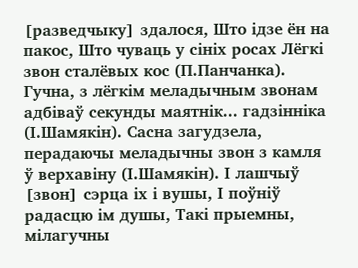[разведчыку] здалося, Што ідзе ён на пакос, Што чуваць у сініх росах Лёгкі звон сталёвых кос (П.Панчанка). Гучна, з лёгкім меладычным звонам адбіваў секунды маятнік... гадзінніка (І.Шамякін). Сасна загудзела, перадаючы меладычны звон з камля ў верхавіну (І.Шамякін). І лашчыў [звон] сэрца іх і вушы, І поўніў радасцю ім душы, Такі прыемны, мілагучны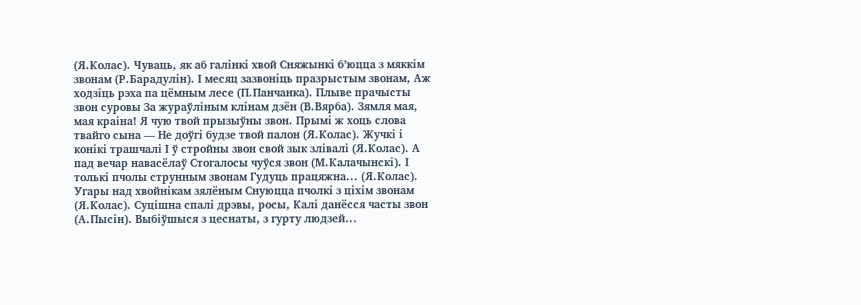(Я.Колас). Чуваць, як аб галінкі хвой Сняжынкі б’юцца з мяккім звонам (Р.Барадулін). І месяц зазвоніць празрыстым звонам, Аж ходзіць рэха па цёмным лесе (П.Панчанка). Плыве прачысты звон суровы За жураўліным клінам дзён (В.Вярба). Зямля мая, мая краіна! Я чую твой прызыўны звон. Прымі ж хоць слова твайго сына — Не доўгі будзе твой палон (Я.Колас). Жучкі і конікі трашчалі І ў стройны звон свой зык злівалі (Я.Колас). А пад вечар навасёлаў Стогалосы чуўся звон (М.Калачынскі). І толькі пчолы струнным звонам Гудуць працяжна... (Я.Колас). Угары над хвойнікам зялёным Снуюцца пчолкі з ціхім звонам (Я.Колас). Суцішна спалі дрэвы, росы, Калі данёсся часты звон (А.Пысін). Выбіўшыся з цеснаты, з гурту людзей...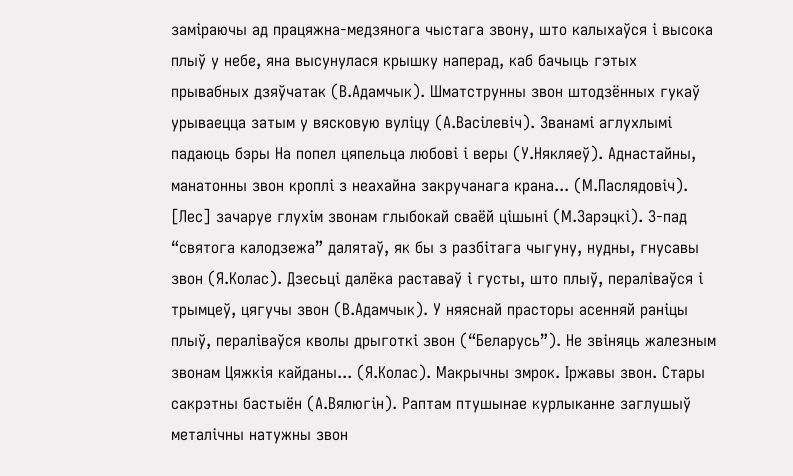заміраючы ад працяжна-медзянога чыстага звону, што калыхаўся і высока плыў у небе, яна высунулася крышку наперад, каб бачыць гэтых прывабных дзяўчатак (В.Адамчык). Шматструнны звон штодзённых гукаў урываецца затым у вясковую вуліцу (А.Васілевіч). Званамі аглухлымі падаюць бэры На попел цяпельца любові і веры (У.Някляеў). Аднастайны, манатонны звон кроплі з неахайна закручанага крана... (М.Паслядовіч). [Лес] зачаруе глухім звонам глыбокай сваёй цішыні (М.Зарэцкі). З-пад “святога калодзежа” далятаў, як бы з разбітага чыгуну, нудны, гнусавы звон (Я.Колас). Дзесьці далёка раставаў і густы, што плыў, пераліваўся і трымцеў, цягучы звон (В.Адамчык). У няяснай прасторы асенняй раніцы плыў, пераліваўся кволы дрыготкі звон (“Беларусь”). Не звіняць жалезным звонам Цяжкія кайданы... (Я.Колас). Макрычны змрок. Іржавы звон. Стары сакрэтны бастыён (А.Вялюгін). Раптам птушынае курлыканне заглушыў металічны натужны звон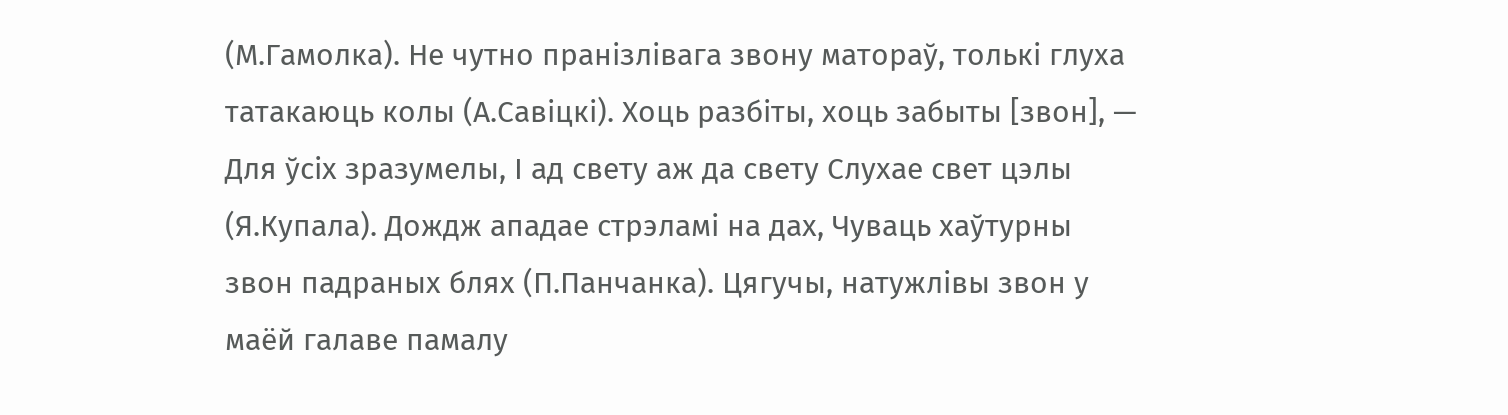(М.Гамолка). Не чутно пранізлівага звону матораў, толькі глуха татакаюць колы (А.Савіцкі). Хоць разбіты, хоць забыты [звон], — Для ўсіх зразумелы, І ад свету аж да свету Слухае свет цэлы (Я.Купала). Дождж ападае стрэламі на дах, Чуваць хаўтурны звон падраных блях (П.Панчанка). Цягучы, натужлівы звон у маёй галаве памалу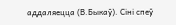аддаляецца (В.Быкаў). Сіні спеў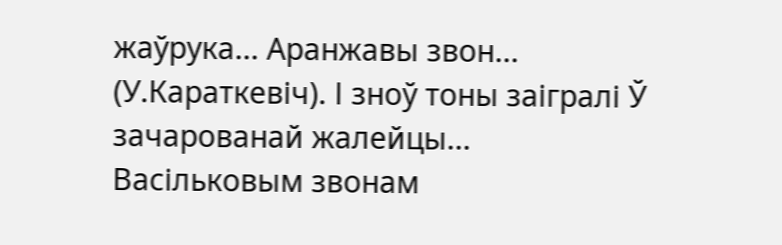жаўрука... Аранжавы звон... (У.Караткевіч). І зноў тоны заігралі Ў зачарованай жалейцы... Васільковым звонам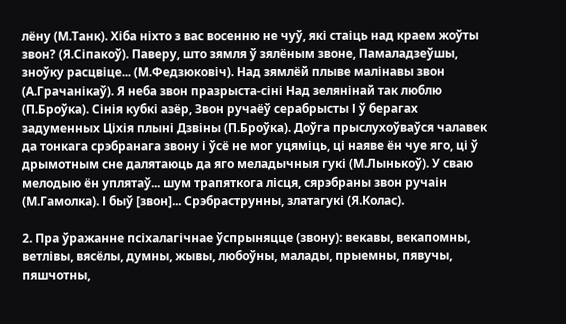лёну (М.Танк). Хіба ніхто з вас восенню не чуў, які стаіць над краем жоўты звон? (Я.Сіпакоў). Паверу, што зямля ў зялёным звоне, Памаладзеўшы, зноўку расцвіце... (М.Федзюковіч). Над зямлёй плыве малінавы звон (А.Грачанікаў). Я неба звон празрыста-сіні Над зелянінай так люблю (П.Броўка). Сінія кубкі азёр, Звон ручаёў серабрысты І ў берагах задуменных Ціхія плыні Дзвіны (П.Броўка). Доўга прыслухоўваўся чалавек да тонкага срэбранага звону і ўсё не мог уцяміць, ці наяве ён чуе яго, ці ў дрымотным сне далятаюць да яго меладычныя гукі (М.Лынькоў). У сваю мелодыю ён уплятаў... шум трапяткога лісця, сярэбраны звон ручаін (М.Гамолка). І быў [звон]... Срэбраструнны, златагукі (Я.Колас).

2. Пра ўражанне псіхалагічнае ўспрыняцце (звону): векавы, векапомны, ветлівы, вясёлы, думны, жывы, любоўны, малады, прыемны, пявучы, пяшчотны,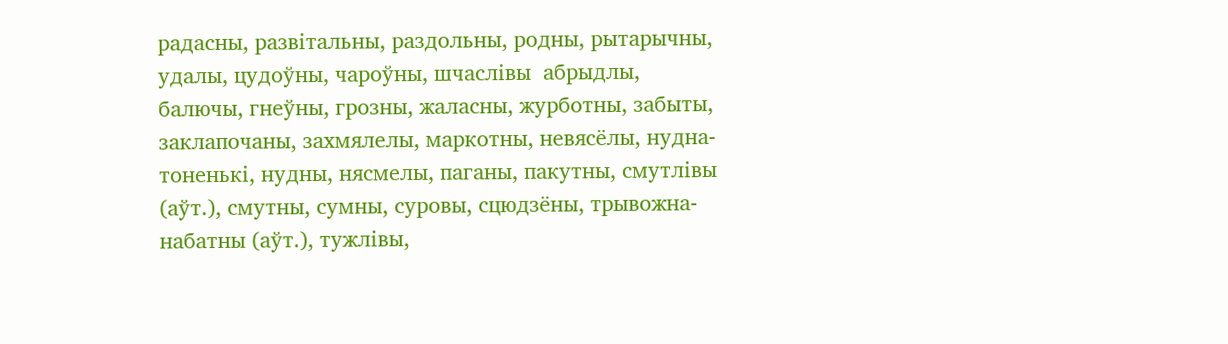радасны, развітальны, раздольны, родны, рытарычны, удалы, цудоўны, чароўны, шчаслівы  абрыдлы, балючы, гнеўны, грозны, жаласны, журботны, забыты, заклапочаны, захмялелы, маркотны, невясёлы, нудна-тоненькі, нудны, нясмелы, паганы, пакутны, смутлівы (аўт.), смутны, сумны, суровы, сцюдзёны, трывожна-набатны (аўт.), тужлівы,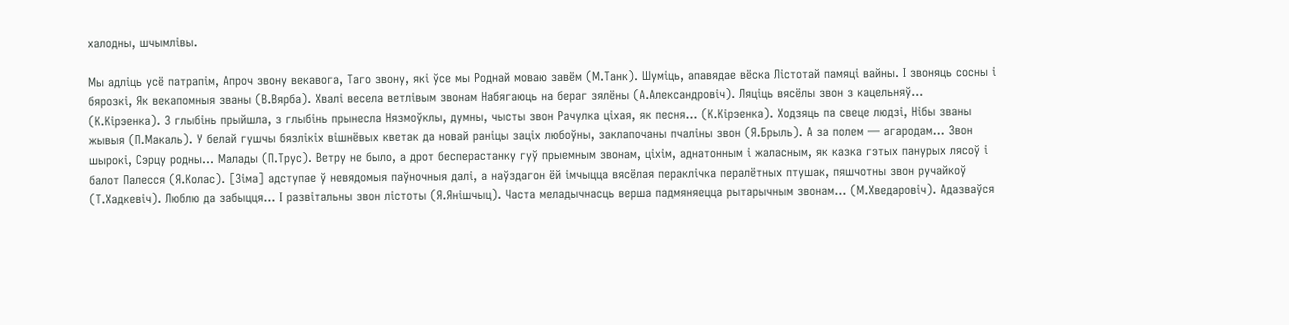халодны, шчымлівы.

Мы адліць усё патрапім, Апроч звону векавога, Таго звону, які ўсе мы Роднай моваю завём (М.Танк). Шуміць, апавядае вёска Лістотай памяці вайны. І звоняць сосны і бярозкі, Як векапомныя званы (В.Вярба). Хвалі весела ветлівым звонам Набягаюць на бераг зялёны (А.Александровіч). Ляціць вясёлы звон з кацельняў... (К.Кірэенка). З глыбінь прыйшла, з глыбінь прынесла Нязмоўклы, думны, чысты звон Рачулка ціхая, як песня... (К.Кірэенка). Ходзяць па свеце людзі, Нібы званы жывыя (П.Макаль). У белай гушчы бязлікіх вішнёвых кветак да новай раніцы заціх любоўны, заклапочаны пчаліны звон (Я.Брыль). А за полем — агародам... Звон шырокі, Сэрцу родны... Малады (П.Трус). Ветру не было, а дрот бесперастанку гуў прыемным звонам, ціхім, аднатонным і жаласным, як казка гэтых панурых лясоў і балот Палесся (Я.Колас). [Зіма] адступае ў невядомыя паўночныя далі, а наўздагон ёй імчыцца вясёлая пераклічка пералётных птушак, пяшчотны звон ручайкоў (Т.Хадкевіч). Люблю да забыцця... І развітальны звон лістоты (Я.Янішчыц). Часта меладычнасць верша падмяняецца рытарычным звонам... (М.Хведаровіч). Адазваўся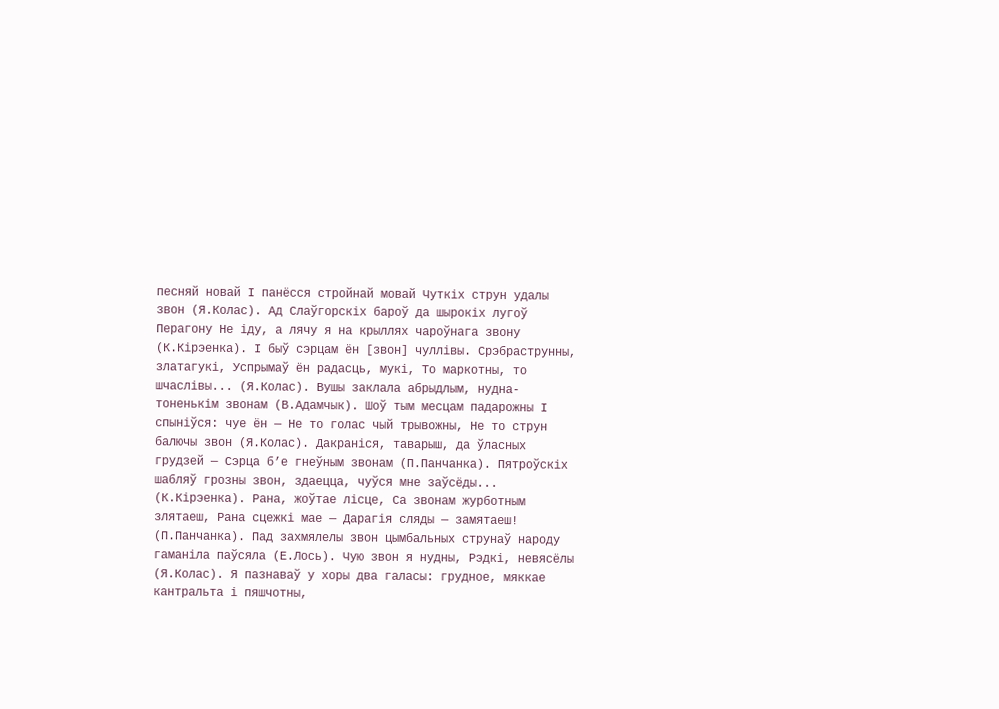песняй новай І панёсся стройнай мовай Чуткіх струн удалы звон (Я.Колас). Ад Слаўгорскіх бароў да шырокіх лугоў Перагону Не іду, а лячу я на крыллях чароўнага звону (К.Кірэенка). І быў сэрцам ён [звон] чуллівы. Срэбраструнны, златагукі, Успрымаў ён радасць, мукі, То маркотны, то шчаслівы... (Я.Колас). Вушы заклала абрыдлым, нудна-тоненькім звонам (В.Адамчык). Шоў тым месцам падарожны І спыніўся: чуе ён — Не то голас чый трывожны, Не то струн балючы звон (Я.Колас). Дакраніся, таварыш, да ўласных грудзей — Сэрца б’е гнеўным звонам (П.Панчанка). Пятроўскіх шабляў грозны звон, здаецца, чуўся мне заўсёды... (К.Кірэенка). Рана, жоўтае лісце, Са звонам журботным злятаеш, Рана сцежкі мае — Дарагія сляды — замятаеш! (П.Панчанка). Пад захмялелы звон цымбальных струнаў народу гаманіла паўсяла (Е.Лось). Чую звон я нудны, Рэдкі, невясёлы (Я.Колас). Я пазнаваў у хоры два галасы: грудное, мяккае кантральта і пяшчотны,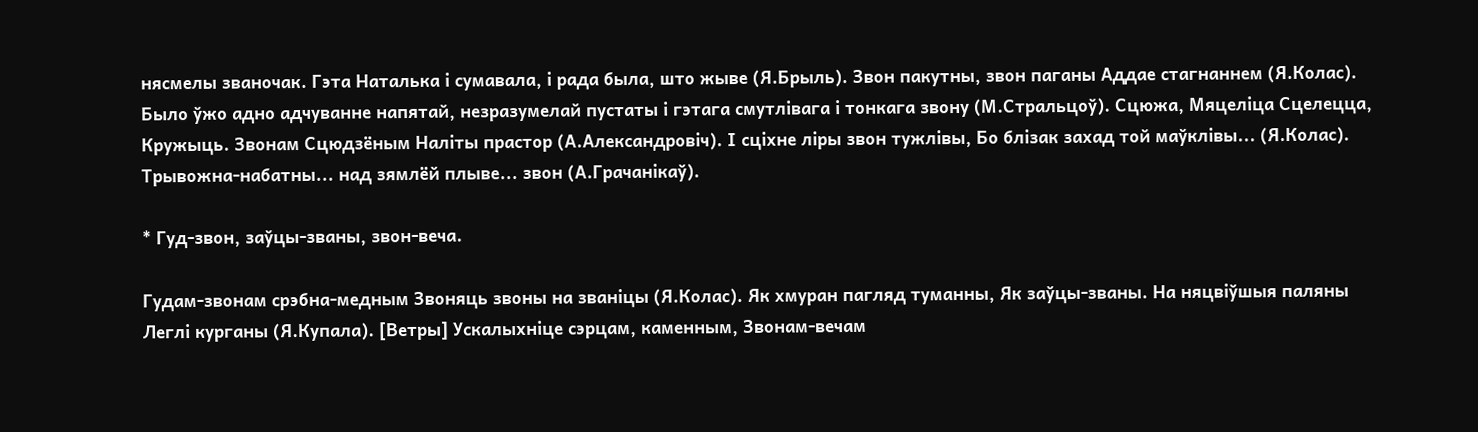нясмелы званочак. Гэта Наталька і сумавала, і рада была, што жыве (Я.Брыль). Звон пакутны, звон паганы Аддае стагнаннем (Я.Колас). Было ўжо адно адчуванне напятай, незразумелай пустаты і гэтага смутлівага і тонкага звону (М.Стральцоў). Сцюжа, Мяцеліца Сцелецца, Кружыць. Звонам Сцюдзёным Наліты прастор (А.Александровіч). І сціхне ліры звон тужлівы, Бо блізак захад той маўклівы... (Я.Колас). Трывожна-набатны... над зямлёй плыве... звон (А.Грачанікаў).

* Гуд-звон, заўцы-званы, звон-веча.

Гудам-звонам срэбна-медным Звоняць звоны на званіцы (Я.Колас). Як хмуран пагляд туманны, Як заўцы-званы. На няцвіўшыя паляны Леглі курганы (Я.Купала). [Ветры] Ускалыхніце сэрцам, каменным, Звонам-вечам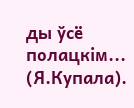ды ўсё полацкім... (Я.Купала).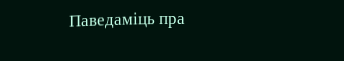Паведаміць пра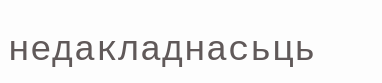недакладнасьць